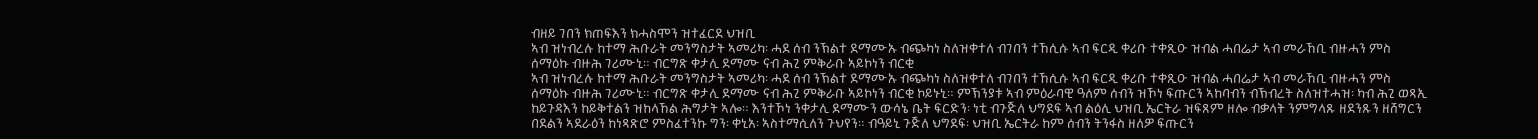ብዘይ ገበን ክጠፍእን ክሓስሞን ዝተፈርደ ህዝቢ
ኣብ ዝነብረሉ ከተማ ሕቡራት መንግስታት ኣመሪካ፡ ሓደ ሰብ ንኽልተ ደማሙኡ ብጭካነ ስለዝቀተለ ብገበን ተኸሲሱ ኣብ ፍርዲ ቀሪቡ ተቀጺዑ ዝብል ሓበሬታ ኣብ መራኸቢ ብዙሓን ምስ ሰማዕኩ ብዙሕ ገሪሙኒ። ብርግጽ ቀታሊ ደማሙ ናብ ሕጊ ምቅራቡ ኣይኮነን ብርቂ
ኣብ ዝነብረሉ ከተማ ሕቡራት መንግስታት ኣመሪካ፡ ሓደ ሰብ ንኽልተ ደማሙኡ ብጭካነ ስለዝቀተለ ብገበን ተኸሲሱ ኣብ ፍርዲ ቀሪቡ ተቀጺዑ ዝብል ሓበሬታ ኣብ መራኸቢ ብዙሓን ምስ ሰማዕኩ ብዙሕ ገሪሙኒ። ብርግጽ ቀታሊ ደማሙ ናብ ሕጊ ምቅራቡ ኣይኮነን ብርቂ ኮይኑኒ። ምኽንያቱ ኣብ ምዕራባዊ ዓለም ሰብን ዝኾነ ፍጡርን ኣከባብን ብኽብረት ስለዝተሓዝ፡ ካብ ሕጊ ወጻኢ ከይጉዳእን ከይቅተልን ዝከላኸል ሕግታት ኣሎ። እንተኾነ ንቀታሊ ደማሙን ውሳኔ ቤት ፍርድን፡ ነቲ ብጉጅለ ህግደፍ ኣብ ልዕሊ ህዝቢ ኤርትራ ዝፍጸም ዘሎ ብቃላት ንምግላጹ ዘደንጹን ዘሸግርን በደልን ኣደራዕን ከነጻጽሮ ምስፈተንኩ ግን፡ ቀኒአ፡ ኣስተማሲለን ጉህየን። ብዓይኒ ጉጅለ ህግደፍ፡ ህዝቢ ኤርትራ ከም ሰብን ትንፋስ ዘለዎ ፍጡርን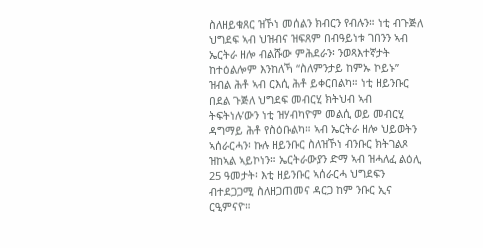ስለዘይቁጸር ዝኾነ መሰልን ክብርን የብሉን። ነቲ ብጉጅለ ህግደፍ ኣብ ህዝብና ዝፍጸም በብዓይነቱ ገበንን ኣብ ኤርትራ ዘሎ ብልሹው ምሕደራን፡ ንወጻእተኛታት ከተዕልሎም እንከለኻ “ስለምንታይ ከምኡ ኮይኑ” ዝብል ሕቶ ኣብ ርእሲ ሕቶ ይቀርበልካ። ነቲ ዘይንቡር በደል ጉጅለ ህግደፍ መብርሂ ክትህብ ኣብ ትፍትነሉ’ውን ነቲ ዝሃብካዮም መልሲ ወይ መብርሂ ዳግማይ ሕቶ የስዕቡልካ። ኣብ ኤርትራ ዘሎ ህይወትን ኣሰራርሓን፡ ኩሉ ዘይንቡር ስለዝኾነ ብንቡር ክትገልጾ ዝከኣል ኣይኮነን። ኤርትራውያን ድማ ኣብ ዝሓለፈ ልዕሊ 25 ዓመታት፡ እቲ ዘይንቡር ኣሰራርሓ ህግደፍን ብተደጋጋሚ ስለዘጋጠመና ዳርጋ ከም ንቡር ኢና ርዒምናዮ።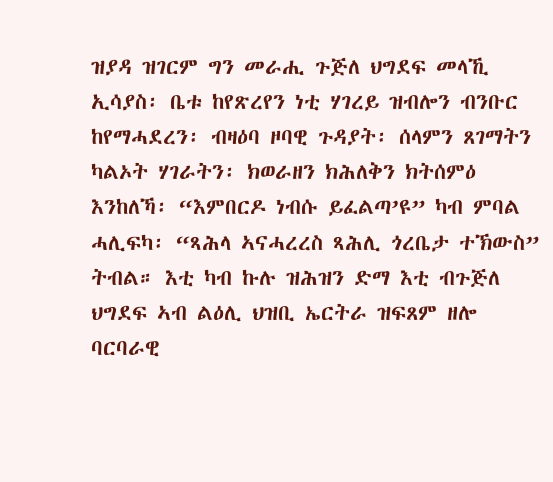ዝያዳ ዝገርም ግን መራሒ ጉጅለ ህግደፍ መላኺ ኢሳያስ፡ ቤቱ ከየጽረየን ነቲ ሃገረይ ዝብሎን ብንቡር ከየማሓደረን፡ ብዛዕባ ዞባዊ ጉዳያት፡ ሰላምን ጸገማትን ካልኦት ሃገራትን፡ ክወራዘን ክሕለቅን ክትሰምዕ እንከለኻ፡ “እምበርዶ ነብሱ ይፈልጣ’ዩ” ካብ ምባል ሓሊፍካ፡ “ጻሕላ ኣናሓረረስ ጻሕሊ ጎረቤታ ተኽውስ” ትብል። እቲ ካብ ኩሉ ዝሕዝን ድማ እቲ ብጉጅለ ህግደፍ ኣብ ልዕሊ ህዝቢ ኤርትራ ዝፍጸም ዘሎ ባርባራዊ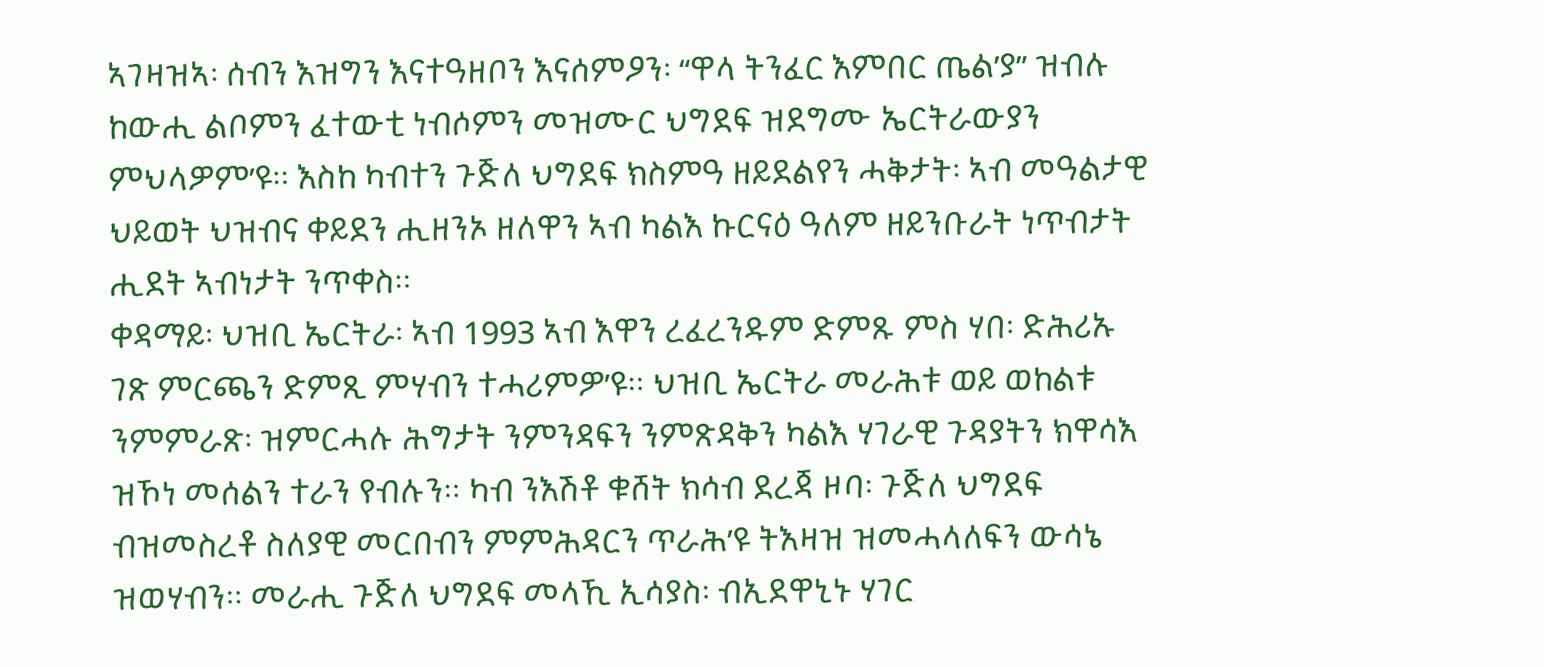ኣገዛዝኣ፡ ሰብን እዝግን እናተዓዘቦን እናሰምዖን፡ “ዋላ ትንፈር እምበር ጤል’ያ” ዝብሉ ከውሒ ልቦምን ፈተውቲ ነብሶምን መዝሙር ህግደፍ ዝደግሙ ኤርትራውያን ምህላዎም’ዩ። እስከ ካብተን ጉጅለ ህግደፍ ክስምዓ ዘይደልየን ሓቅታት፡ ኣብ መዓልታዊ ህይወት ህዝብና ቀይደን ሒዘንኦ ዘለዋን ኣብ ካልእ ኩርናዕ ዓለም ዘይንቡራት ነጥብታት ሒደት ኣብነታት ንጥቀስ።
ቀዳማይ፡ ህዝቢ ኤርትራ፡ ኣብ 1993 ኣብ እዋን ረፈረንዱም ድምጹ ምስ ሃበ፡ ድሕሪኡ ገጽ ምርጫን ድምጺ ምሃብን ተሓሪምዎ’ዩ። ህዝቢ ኤርትራ መራሕቱ ወይ ወከልቱ ንምምራጽ፡ ዝምርሓሉ ሕግታት ንምንዳፍን ንምጽዳቅን ካልእ ሃገራዊ ጉዳያትን ክዋሳእ ዝኾነ መሰልን ተራን የብሉን። ካብ ንእሽቶ ቁሸት ክሳብ ደረጃ ዞባ፡ ጉጅለ ህግደፍ ብዝመስረቶ ስለያዊ መርበብን ምምሕዳርን ጥራሕ’ዩ ትእዛዝ ዝመሓላለፍን ውሳኔ ዝወሃብን። መራሒ ጉጅለ ህግደፍ መላኺ ኢሳያስ፡ ብኢደዋኒኑ ሃገር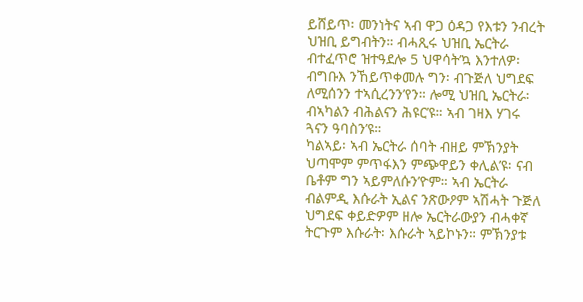ይሸይጥ፡ መንነትና ኣብ ዋጋ ዕዳጋ የእቱን ንብረት ህዝቢ ይግብትን። ብሓጺሩ ህዝቢ ኤርትራ ብተፈጥሮ ዝተዓደሎ 5 ህዋሳት’ኳ እንተለዎ፡ ብግቡእ ንኸይጥቀመሉ ግን፡ ብጉጅለ ህግደፍ ለሚሰንን ተኣሲረንን’የን። ሎሚ ህዝቢ ኤርትራ፡ ብኣካልን ብሕልናን ሕዩር’ዩ። ኣብ ገዛእ ሃገሩ ጓናን ዓባስን’ዩ።
ካልኣይ፡ ኣብ ኤርትራ ሰባት ብዘይ ምኽንያት ህጣሞም ምጥፋእን ምጭዋይን ቀሊል’ዩ፡ ናብ ቤቶም ግን ኣይምለሱን’ዮም። ኣብ ኤርትራ ብልምዲ እሱራት ኢልና ንጽውዖም ኣሽሓት ጉጅለ ህግደፍ ቀይድዎም ዘሎ ኤርትራውያን ብሓቀኛ ትርጉም እሱራት፡ እሱራት ኣይኮኑን። ምኽንያቱ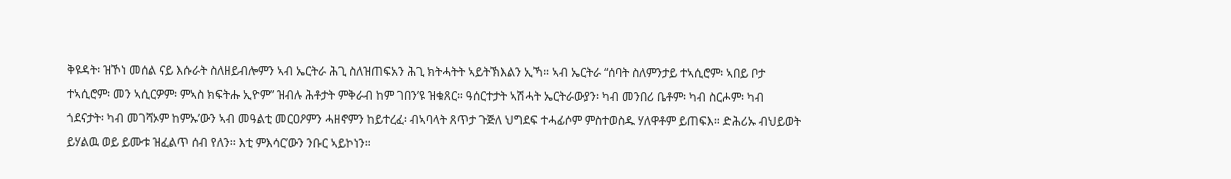ቅዩዳት፡ ዝኾነ መሰል ናይ እሱራት ስለዘይብሎምን ኣብ ኤርትራ ሕጊ ስለዝጠፍአን ሕጊ ክትሓትት ኣይትኽእልን ኢኻ። ኣብ ኤርትራ “ሰባት ስለምንታይ ተኣሲሮም፡ ኣበይ ቦታ ተኣሲሮም፡ መን ኣሲርዎም፡ ምኣስ ክፍትሑ ኢዮም” ዝብሉ ሕቶታት ምቅራብ ከም ገበን’ዩ ዝቁጸር። ዓሰርተታት ኣሽሓት ኤርትራውያን፡ ካብ መንበሪ ቤቶም፡ ካብ ስርሖም፡ ካብ ጎደናታት፡ ካብ መገሻኦም ከምኡ’ውን ኣብ መዓልቲ መርዐዖምን ሓዘኖምን ከይተረፈ፡ ብኣባላት ጸጥታ ጉጅለ ህግደፍ ተሓፊሶም ምስተወስዱ ሃለዋቶም ይጠፍእ። ድሕሪኡ ብህይወት ይሃልዉ ወይ ይሙቱ ዝፈልጥ ሰብ የለን፡፡ እቲ ምእሳር’ውን ንቡር ኣይኮነን።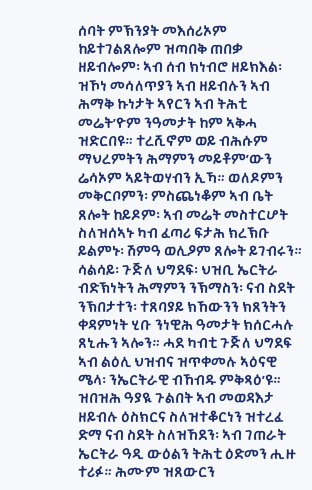ሰባት ምኽንያት መእሰሪኦም ከይተገልጸሎም ዝጣበቅ ጠበቃ ዘይብሎም፡ ኣብ ሰብ ክነብሮ ዘይክእል፡ ዝኾነ መሳለጥያን ኣብ ዘይብሉን ኣብ ሕማቅ ኩነታት ኣየርን ኣብ ትሕቲ መሬት’ዮም ንዓመታት ከም ኣቅሓ ዝድርበዩ። ተረሺኖም ወይ ብሕሱም ማህረምትን ሕማምን መይቶም’ውን ሬሳኦም ኣይትወሃብን ኢኻ። ወለዶምን መቅርቦምን፡ ምስጨነቆም ኣብ ቤት ጸሎት ከይዶም፡ ኣብ መሬት መስተርሆት ስለዝሰኣኑ ካብ ፈጣሪ ፍታሕ ክረኽቡ ይልምኑ፡ ሽምዓ ወሊዖም ጸሎት ይገብሩን።
ሳልሳይ፡ ጉጅለ ህግደፍ፡ ህዝቢ ኤርትራ ብድኽነትን ሕማምን ንኽማስን፡ ናብ ስደት ንኽበታተን፡ ተጸባያይ ክኸውንን ክጸንትን ቀዳምነት ሂቡ ንነዊሕ ዓመታት ክሰርሓሉ ጸኒሑን ኣሎን። ሓደ ካብቲ ጉጅለ ህግደፍ ኣብ ልዕሊ ህዝብና ዝጥቀመሉ ኣዕናዊ ሜላ፡ ንኤርትራዊ ብኸብዱ ምቅጻዕ’ዩ። ዝበዝሕ ዓያዪ ጉልበት ኣብ መወዳእታ ዘይብሉ ዕስክርና ስለዝተቆርነን ዝተረፈ ድማ ናብ ስደት ስለዝኸደን፡ ኣብ ገጠራት ኤርትራ ዓዲ ውዕልን ትሕቲ ዕድመን ሒዙ ተሪፉ። ሕሙም ዝጸውርን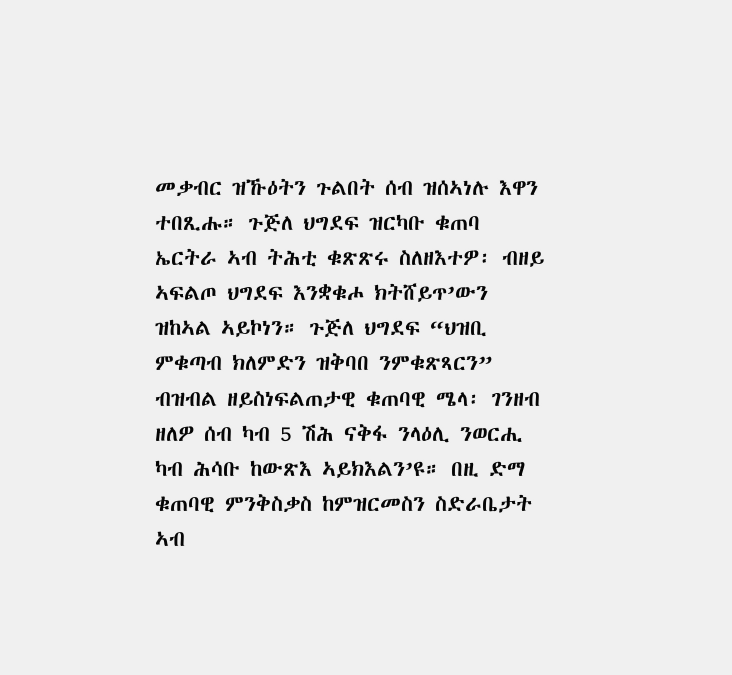መቃብር ዝኹዕትን ጉልበት ሰብ ዝሰኣነሉ እዋን ተበጺሑ። ጉጅለ ህግደፍ ዝርካቡ ቁጠባ ኤርትራ ኣብ ትሕቲ ቁጽጽሩ ስለዘእተዎ፡ ብዘይ ኣፍልጦ ህግደፍ እንቋቁሖ ክትሸይጥ’ውን ዝከኣል ኣይኮነን። ጉጅለ ህግደፍ “ህዝቢ ምቁጣብ ክለምድን ዝቅባበ ንምቁጽጻርን” ብዝብል ዘይስነፍልጠታዊ ቁጠባዊ ሜላ፡ ገንዘብ ዘለዎ ሰብ ካብ 5 ሽሕ ናቅፋ ንላዕሊ ንወርሒ ካብ ሕሳቡ ከውጽእ ኣይክእልን’ዩ። በዚ ድማ ቁጠባዊ ምንቅስቃስ ከምዝርመስን ስድራቤታት ኣብ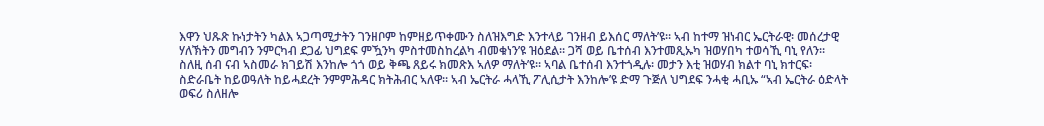እዋን ህጹጽ ኩነታትን ካልእ ኣጋጣሚታትን ገንዘቦም ከምዘይጥቀሙን ስለዝእግድ እንተላይ ገንዘብ ይእሰር ማለት’ዩ። ኣብ ከተማ ዝነብር ኤርትራዊ፡ መሰረታዊ ሃለኽትን መግብን ንምርካብ ደጋፊ ህግደፍ ምዃንካ ምስተመስከረልካ ብመቁነን’ዩ ዝዕደል። ጋሻ ወይ ቤተሰብ እንተመጺኡካ ዝወሃበካ ተወሳኺ ባኒ የለን። ስለዚ ሰብ ናብ ኣስመራ ክገይሽ እንከሎ ጎጎ ወይ ቅጫ ጸይሩ ክመጽእ ኣለዎ ማለት’ዩ። ኣባል ቤተሰብ እንተጎዲሉ፡ መታን እቲ ዝወሃብ ክልተ ባኒ ክተርፍ፡ ስድራቤት ከይወዓለት ከይሓደረት ንምምሕዳር ክትሕብር ኣለዋ። ኣብ ኤርትራ ሓላኺ ፖሊሲታት እንከሎ’ዩ ድማ ጉጅለ ህግደፍ ንሓቂ ሓቢኡ “ኣብ ኤርትራ ዕድላት ወፍሪ ስለዘሎ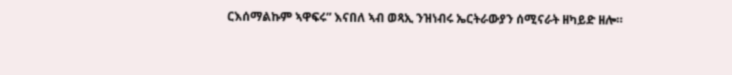ርእሰማልኩም ኣዋፍሩ” እናበለ ኣብ ወጻኢ ንዝነብሩ ኤርትራውያን ሰሚናራት ዘካይድ ዘሎ።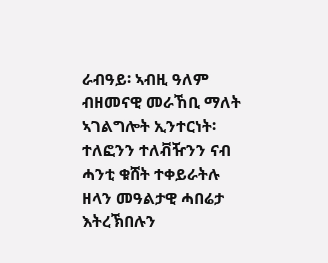ራብዓይ፡ ኣብዚ ዓለም ብዘመናዊ መራኸቢ ማለት ኣገልግሎት ኢንተርነት፡ ተለፎንን ተለቭዥንን ናብ ሓንቲ ቁሸት ተቀይራትሉ ዘላን መዓልታዊ ሓበሬታ እትረኽበሉን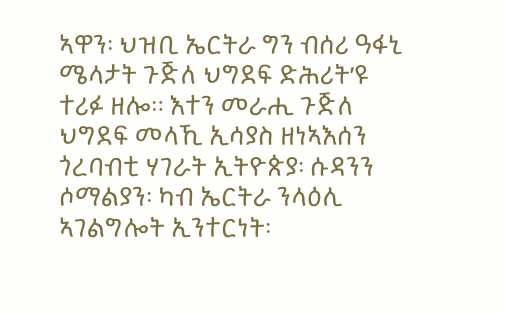ኣዋን፡ ህዝቢ ኤርትራ ግን ብሰሪ ዓፋኒ ሜላታት ጉጅለ ህግደፍ ድሕሪት’ዩ ተሪፉ ዘሎ። እተን መራሒ ጉጅለ ህግደፍ መላኺ ኢሳያስ ዘነኣእሰን ጎረባብቲ ሃገራት ኢትዮጵያ፡ ሱዳንን ሶማልያን፡ ካብ ኤርትራ ንላዕሊ ኣገልግሎት ኢንተርነት፡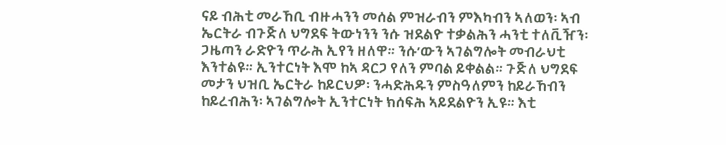ናይ ብሕቲ መራኸቢ ብዙሓንን መሰል ምዝራብን ምእካብን ኣለወን፡ ኣብ ኤርትራ ብጉጅለ ህግደፍ ትውነንን ንሱ ዝደልዮ ተቃልሕን ሓንቲ ተለቪዥን፡ ጋዜጣን ራድዮን ጥራሕ ኢየን ዘለዋ። ንሱ’ውን ኣገልግሎት መብራህቲ እንተልዩ። ኢንተርነት እሞ ከኣ ዳርጋ የለን ምባል ይቀልል። ጉጅለ ህግደፍ መታን ህዝቢ ኤርትራ ከይርህዎ፡ ንሓድሕዱን ምስዓለምን ከይራኸብን ከይረብሕን፡ ኣገልግሎት ኢንተርነት ክሰፍሕ ኣይደልዮን ኢዩ። እቲ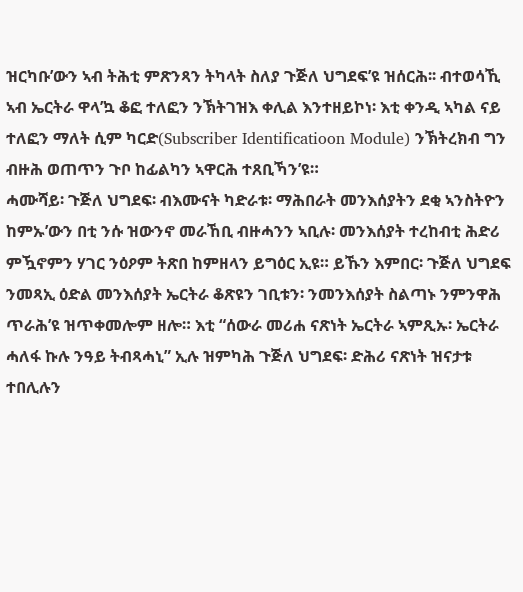ዝርካቡ’ውን ኣብ ትሕቲ ምጽንጻን ትካላት ስለያ ጉጅለ ህግደፍ’ዩ ዝሰርሕ፡፡ ብተወሳኺ ኣብ ኤርትራ ዋላ’ኳ ቆፎ ተለፎን ንኽትገዝእ ቀሊል እንተዘይኮነ፡ እቲ ቀንዲ ኣካል ናይ ተለፎን ማለት ሲም ካርድ(Subscriber Identificatioon Module) ንኽትረክብ ግን ብዙሕ ወጠጥን ጉቦ ከፊልካን ኣዋርሕ ተጸቢኻን’ዩ።
ሓሙሻይ፡ ጉጅለ ህግደፍ፡ ብእሙናት ካድራቱ፡ ማሕበራት መንእሰያትን ደቂ ኣንስትዮን ከምኡ’ውን በቲ ንሱ ዝውንኖ መራኸቢ ብዙሓንን ኣቢሉ፡ መንእሰያት ተረከብቲ ሕድሪ ምዃኖምን ሃገር ንዕዖም ትጽበ ከምዘላን ይግዕር ኢዩ። ይኹን እምበር፡ ጉጅለ ህግደፍ ንመጻኢ ዕድል መንእሰያት ኤርትራ ቆጽዩን ገቢቱን፡ ንመንእሰያት ስልጣኑ ንምንዋሕ ጥራሕ’ዩ ዝጥቀመሎም ዘሎ። እቲ “ሰውራ መሪሐ ናጽነት ኤርትራ ኣምጺኡ፡ ኤርትራ ሓለፋ ኩሉ ንዓይ ትብጻሓኒ” ኢሉ ዝምካሕ ጉጅለ ህግደፍ፡ ድሕሪ ናጽነት ዝናታቱ ተበሊሉን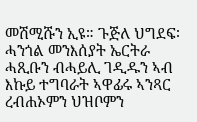መሽሚሹን ኢዩ። ጉጅለ ህግደፍ፡ ሓንጎል መንእሰያት ኤርትራ ሓጺቡን ብሓይሊ ገዲዱን ኣብ እኩይ ተግባራት ኣዋፊሩ ኣንጻር ረብሐኦምን ህዝቦምን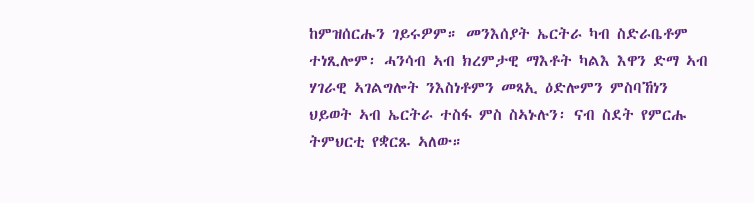ከምዝሰርሑን ገይሩዎም። መንእሰያት ኤርትራ ካብ ስድራቤቶም ተነጺሎም፡ ሓንሳብ ኣብ ክረምታዊ ማእቶት ካልእ እዋን ድማ ኣብ ሃገራዊ ኣገልግሎት ንእስነቶምን መጻኢ ዕድሎምን ምስባኸነን ህይወት ኣብ ኤርትራ ተስፋ ምስ ስኣኑሉን፡ ናብ ስደት የምርሑ ትምህርቲ የቋርጹ ኣለው።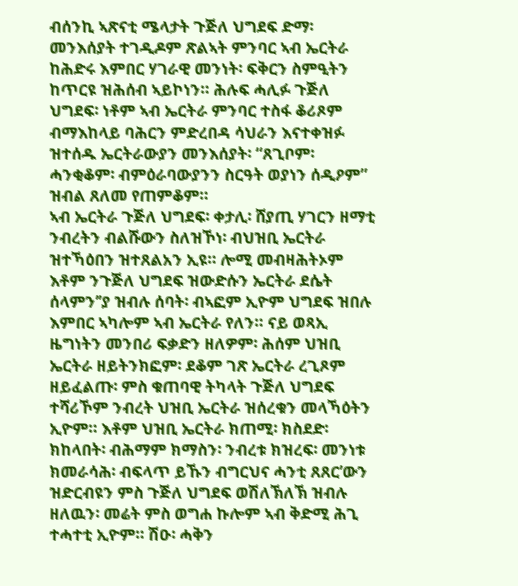ብሰንኪ ኣጽናቲ ሜላታት ጉጅለ ህግደፍ ድማ፡ መንእሰያት ተገዲዶም ጽልኣት ምንባር ኣብ ኤርትራ ከሕድሩ እምበር ሃገራዊ መንነት፡ ፍቅርን ስምዒትን ከጥርዩ ዝሕሰብ ኣይኮነን። ሕሉፍ ሓሊፉ ጉጅለ ህግደፍ፡ ነቶም ኣብ ኤርትራ ምንባር ተስፋ ቆሪጾም ብማእከላይ ባሕርን ምድረበዳ ሳህራን እናተቀዝፉ ዝተሰዱ ኤርትራውያን መንእሰያት፡ “ጸጊቦም፡ ሓንቂቆም፡ ብምዕራባውያንን ስርዓት ወያነን ሰዲዖም” ዝብል ጸለመ የጠምቆም።
ኣብ ኤርትራ ጉጅለ ህግደፍ፡ ቀታሊ፡ ሸያጢ ሃገርን ዘማቲ ንብረትን ብልሹውን ስለዝኾነ፡ ብህዝቢ ኤርትራ ዝተኻዕበን ዝተጸልአን ኢዩ። ሎሚ መብዛሕትኦም እቶም ንጉጅለ ህግደፍ ዝውድሱን ኤርትራ ደሴት ሰላምን’’ያ ዝብሉ ሰባት፡ ብኣፎም ኢዮም ህግደፍ ዝበሉ እምበር ኣካሎም ኣብ ኤርትራ የለን። ናይ ወጻኢ ዜግነትን መንበሪ ፍቃድን ዘለዎም፡ ሕሰም ህዝቢ ኤርትራ ዘይትንክፎም፡ ደቆም ገጽ ኤርትራ ረጊጾም ዘይፈልጡ፡ ምስ ቁጠባዊ ትካላት ጉጅለ ህግደፍ ተሻሪኾም ንብረት ህዝቢ ኤርትራ ዝሰረቁን መላኻዕትን ኢዮም። እቶም ህዝቢ ኤርትራ ክጠሚ፡ ክስደድ፡ ክከላበት፡ ብሕማም ክማስን፡ ንብረቱ ክዝረፍ፡ መንነቱ ክመራሳሕ፡ ብፍላጥ ይኹን ብግርህና ሓንቲ ጸጸር’ውን ዝድርብዩን ምስ ጉጅለ ህግደፍ ወሽለኽለኽ ዝብሉ ዘለዉን፡ መሬት ምስ ወግሐ ኩሎም ኣብ ቅድሚ ሕጊ ተሓተቲ ኢዮም። ሽዑ፡ ሓቅን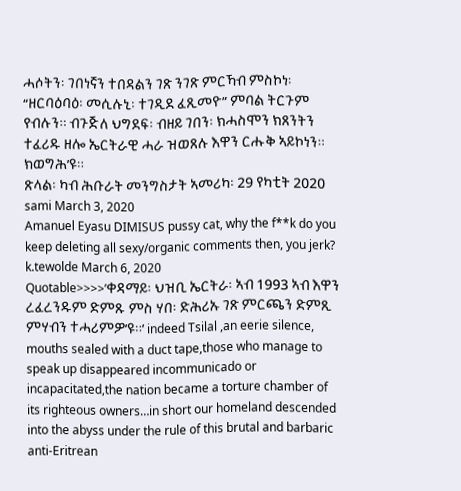ሓሶትን፡ ገበነኛን ተበዳልን ገጽ ንገጽ ምርኻብ ምስኮነ፡ “ዘርባዕባዕ፡ መሲሉኒ፡ ተገዲደ ፈጺመዮ” ምባል ትርጉም የብሉን። ብጉጅለ ህግደፍ፡ ብዘይ ገበን፡ ክሓስሞን ክጸንትን ተፈሪዱ ዘሎ ኤርትራዊ ሓራ ዝወጸሉ እዋን ርሑቅ ኣይኮነን። ክወግሕ’ዩ።
ጽላል፡ ካብ ሕቡራት መንግስታት ኣመሪካ፡ 29 የካቲት 2020
sami March 3, 2020
Amanuel Eyasu DIMISUS pussy cat, why the f**k do you keep deleting all sexy/organic comments then, you jerk?
k.tewolde March 6, 2020
Quotable>>>>’ቀዳማይ፡ ህዝቢ ኤርትራ፡ ኣብ 1993 ኣብ እዋን ረፈረንዱም ድምጹ ምስ ሃበ፡ ድሕሪኡ ገጽ ምርጫን ድምጺ ምሃብን ተሓሪምዎ’ዩ።’ indeed Tsilal ,an eerie silence, mouths sealed with a duct tape,those who manage to speak up disappeared incommunicado or incapacitated,the nation became a torture chamber of its righteous owners…in short our homeland descended into the abyss under the rule of this brutal and barbaric anti-Eritrean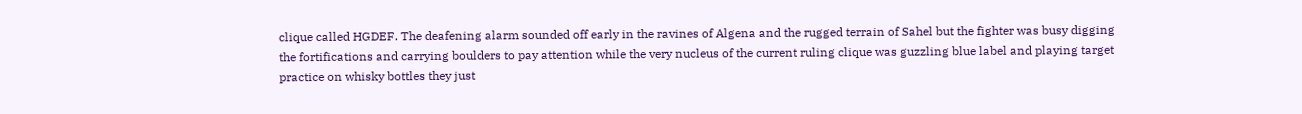clique called HGDEF. The deafening alarm sounded off early in the ravines of Algena and the rugged terrain of Sahel but the fighter was busy digging the fortifications and carrying boulders to pay attention while the very nucleus of the current ruling clique was guzzling blue label and playing target practice on whisky bottles they just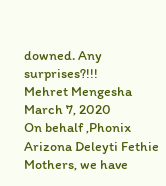downed. Any surprises?!!!
Mehret Mengesha March 7, 2020
On behalf ,Phonix Arizona Deleyti Fethie Mothers, we have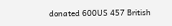donated 600US 457 British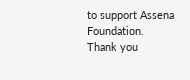to support Assena Foundation.
Thank you